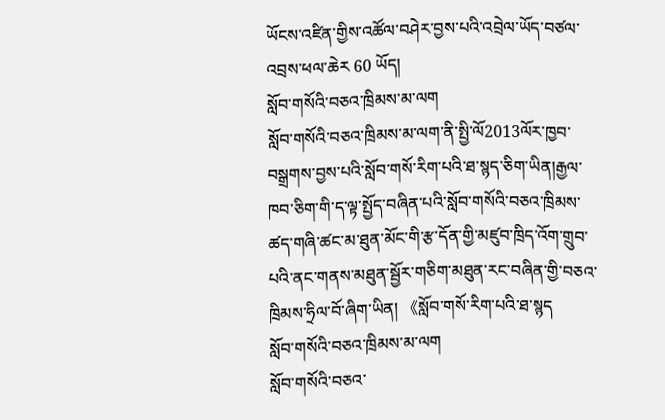ཡོངས་འཛིན་གྱིས་འཚོལ་བཤེར་བྱས་པའི་འབྲེལ་ཡོད་བཙལ་འབྲས་ཕལ་ཆེར 60 ཡོད།
སློབ་གསོའི་བཅའ་ཁྲིམས་མ་ལག
སློབ་གསོའི་བཅའ་ཁྲིམས་མ་ལག་ནི་སྤྱི་ལོ2013ལོར་ཁྱབ་བསྒྲགས་བྱས་པའི་སློབ་གསོ་རིག་པའི་ཐ་སྙད་ཅིག་ཡིན།རྒྱལ་ཁབ་ཅིག་གི་ད་ལྟ་སྤྱོད་བཞིན་པའི་སློབ་གསོའི་བཅའ་ཁྲིམས་ཚད་གཞི་ཚང་མ་ཐུན་མོང་གི་རྩ་དོན་གྱི་མཛུབ་ཁྲིད་འོག་གྲུབ་པའི་ནང་གནས་མཐུན་སྦྱོར་གཅིག་མཐུན་རང་བཞིན་གྱི་བཅའ་ཁྲིམས་ཧྲིལ་བོ་ཞིག་ཡིན། 《སློབ་གསོ་རིག་པའི་ཐ་སྙད
སློབ་གསོའི་བཅའ་ཁྲིམས་མ་ལག
སློབ་གསོའི་བཅའ་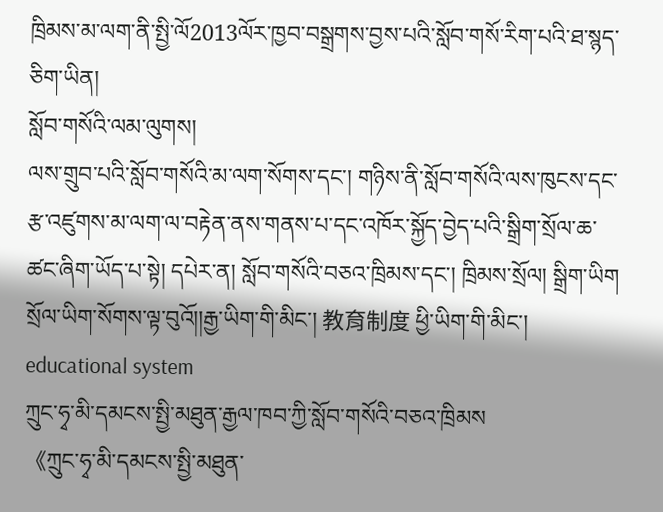ཁྲིམས་མ་ལག་ནི་སྤྱི་ལོ2013ལོར་ཁྱབ་བསྒྲགས་བྱས་པའི་སློབ་གསོ་རིག་པའི་ཐ་སྙད་ཅིག་ཡིན།
སློབ་གསོའི་ལམ་ལུགས།
ལས་གྲུབ་པའི་སློབ་གསོའི་མ་ལག་སོགས་དང་། གཉིས་ནི་སློབ་གསོའི་ལས་ཁུངས་དང་རྩ་འཛུགས་མ་ལག་ལ་བརྟེན་ནས་གནས་པ་དང་འཁོར་སྐྱོད་བྱེད་པའི་སྒྲིག་སྲོལ་ཆ་ཚང་ཞིག་ཡོད་པ་སྟེ། དཔེར་ན། སློབ་གསོའི་བཅའ་ཁྲིམས་དང་། ཁྲིམས་སྲོལ། སྒྲིག་ཡིག སྲོལ་ཡིག་སོགས་ལྟ་བུའོ།།རྒྱ་ཡིག་གི་མིང་། 教育制度 ཕྱི་ཡིག་གི་མིང་། educational system
ཀྲུང་ཧྭ་མི་དམངས་སྤྱི་མཐུན་རྒྱལ་ཁབ་ཀྱི་སློབ་གསོའི་བཅའ་ཁྲིམས
《ཀྲུང་ཧྭ་མི་དམངས་སྤྱི་མཐུན་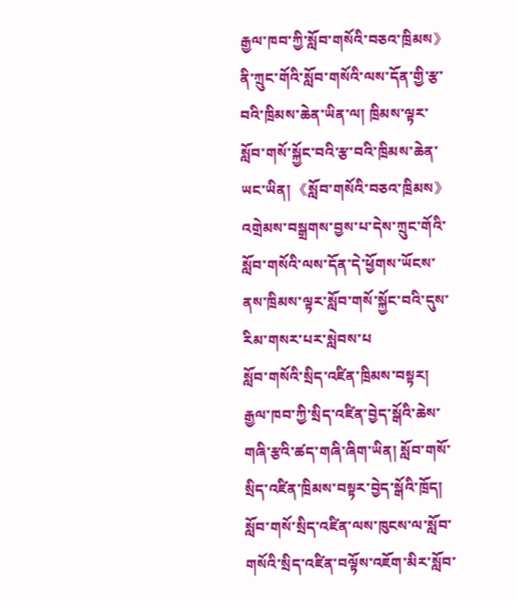རྒྱལ་ཁབ་ཀྱི་སློབ་གསོའི་བཅའ་ཁྲིམས》ནི་ཀྲུང་གོའི་སློབ་གསོའི་ལས་དོན་གྱི་རྩ་བའི་ཁྲིམས་ཆེན་ཡིན་ལ། ཁྲིམས་ལྟར་སློབ་གསོ་སྐྱོང་བའི་རྩ་བའི་ཁྲིམས་ཆེན་ཡང་ཡིན། 《སློབ་གསོའི་བཅའ་ཁྲིམས》འགྲེམས་བསྒྲགས་བྱས་པ་དེས་ཀྲུང་གོའི་སློབ་གསོའི་ལས་དོན་དེ་ཕྱོགས་ཡོངས་ནས་ཁྲིམས་ལྟར་སློབ་གསོ་སྐྱོང་བའི་དུས་རིམ་གསར་པར་སླེབས་པ
སློབ་གསོའི་སྲིད་འཛིན་ཁྲིམས་བསྟར།
རྒྱལ་ཁབ་ཀྱི་སྲིད་འཛིན་བྱེད་སྒོའི་ཆེས་གཞི་རྩའི་ཚད་གཞི་ཞིག་ཡིན། སློབ་གསོ་སྲིད་འཛིན་ཁྲིམས་བསྟར་བྱེད་སྒོའི་ཁྲོད། སློབ་གསོ་སྲིད་འཛིན་ལས་ཁུངས་ལ་སློབ་གསོའི་སྲིད་འཛིན་བལྟོས་འཇོག་མིར་སློབ་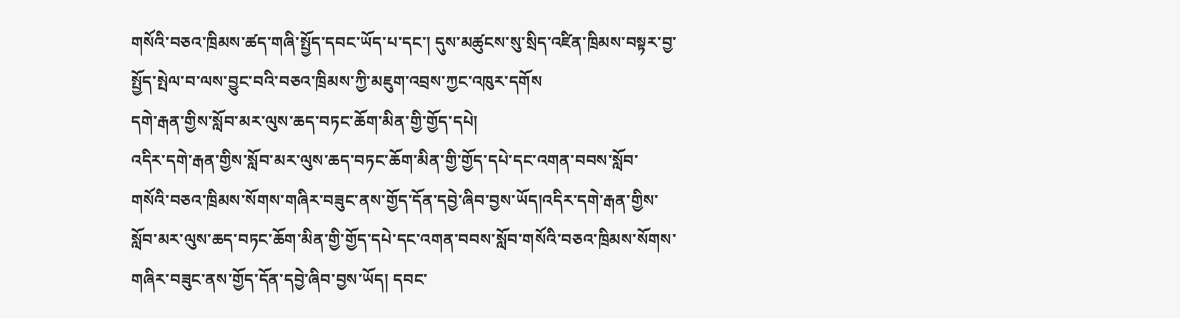གསོའི་བཅའ་ཁྲིམས་ཚད་གཞི་སྤྱོད་དབང་ཡོད་པ་དང་། དུས་མཚུངས་སུ་སྲིད་འཛིན་ཁྲིམས་བསྟར་བྱ་སྤྱོད་སྤེལ་བ་ལས་བྱུང་བའི་བཅའ་ཁྲིམས་ཀྱི་མཇུག་འབྲས་ཀྱང་འཁུར་དགོས
དགེ་རྒན་གྱིས་སློབ་མར་ལུས་ཆད་བཏང་ཆོག་མིན་གྱི་གྱོད་དཔེ།
འདིར་དགེ་རྒན་གྱིས་སློབ་མར་ལུས་ཆད་བཏང་ཆོག་མིན་གྱི་གྱོད་དཔེ་དང་འགན་བབས་སློབ་གསོའི་བཅའ་ཁྲིམས་སོགས་གཞིར་བཟུང་ནས་གྱོད་དོན་དབྱེ་ཞིབ་བྱས་ཡོད།འདིར་དགེ་རྒན་གྱིས་སློབ་མར་ལུས་ཆད་བཏང་ཆོག་མིན་གྱི་གྱོད་དཔེ་དང་འགན་བབས་སློབ་གསོའི་བཅའ་ཁྲིམས་སོགས་གཞིར་བཟུང་ནས་གྱོད་དོན་དབྱེ་ཞིབ་བྱས་ཡོད། དབང་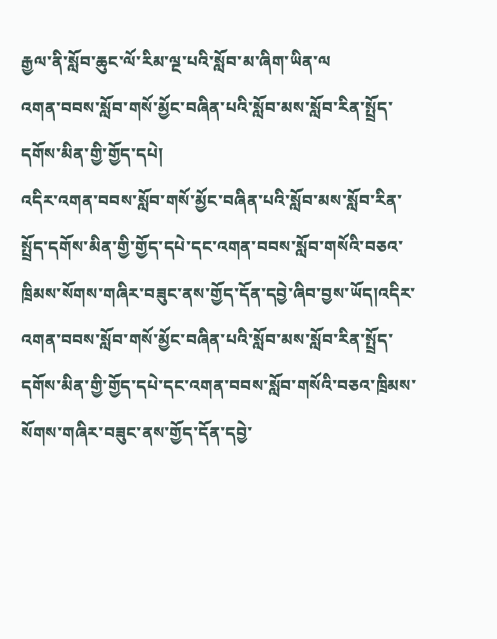རྒྱལ་ནི་སློབ་ཆུང་ལོ་རིམ་ལྔ་པའི་སློབ་མ་ཞིག་ཡིན་ལ
འགན་བབས་སློབ་གསོ་མྱོང་བཞིན་པའི་སློབ་མས་སློབ་རིན་སྤྲོད་དགོས་མིན་གྱི་གྱོད་དཔེ།
འདིར་འགན་བབས་སློབ་གསོ་མྱོང་བཞིན་པའི་སློབ་མས་སློབ་རིན་སྤྲོད་དགོས་མིན་གྱི་གྱོད་དཔེ་དང་འགན་བབས་སློབ་གསོའི་བཅའ་ཁྲིམས་སོགས་གཞིར་བཟུང་ནས་གྱོད་དོན་དབྱེ་ཞིབ་བྱས་ཡོད།འདིར་འགན་བབས་སློབ་གསོ་མྱོང་བཞིན་པའི་སློབ་མས་སློབ་རིན་སྤྲོད་དགོས་མིན་གྱི་གྱོད་དཔེ་དང་འགན་བབས་སློབ་གསོའི་བཅའ་ཁྲིམས་སོགས་གཞིར་བཟུང་ནས་གྱོད་དོན་དབྱེ་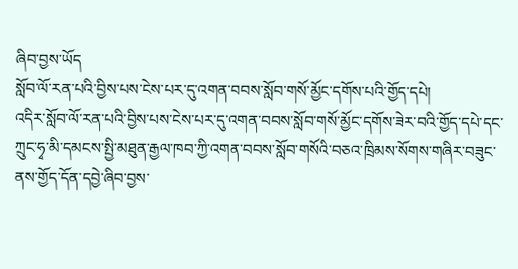ཞིབ་བྱས་ཡོད
སློབ་ལོ་རན་པའི་བྱིས་པས་ངེས་པར་དུ་འགན་བབས་སློབ་གསོ་མྱོང་དགོས་པའི་གྱོད་དཔེ།
འདིར་སློབ་ལོ་རན་པའི་བྱིས་པས་ངེས་པར་དུ་འགན་བབས་སློབ་གསོ་མྱོང་དགོས་ཟེར་བའི་གྱོད་དཔེ་དང་ཀྲུང་ཧྭ་མི་དམངས་སྤྱི་མཐུན་རྒྱལ་ཁབ་ཀྱི་འགན་བབས་སློབ་གསོའི་བཅའ་ཁྲིམས་སོགས་གཞིར་བཟུང་ནས་གྱོད་དོན་དབྱེ་ཞིབ་བྱས་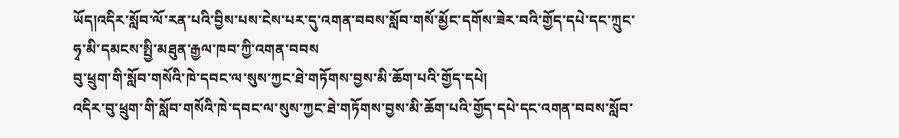ཡོད།འདིར་སློབ་ལོ་རན་པའི་བྱིས་པས་ངེས་པར་དུ་འགན་བབས་སློབ་གསོ་མྱོང་དགོས་ཟེར་བའི་གྱོད་དཔེ་དང་ཀྲུང་ཧྭ་མི་དམངས་སྤྱི་མཐུན་རྒྱལ་ཁབ་ཀྱི་འགན་བབས
བུ་ཕྲུག་གི་སློབ་གསོའི་ཁེ་དབང་ལ་སུས་ཀྱང་ཐེ་གཏོགས་བྱས་མི་ཆོག་པའི་གྱོད་དཔེ།
འདིར་བུ་ཕྲུག་གི་སློབ་གསོའི་ཁེ་དབང་ལ་སུས་ཀྱང་ཐེ་གཏོགས་བྱས་མི་ཆོག་པའི་གྱོད་དཔེ་དང་འགན་བབས་སློབ་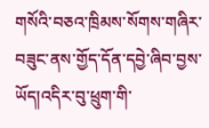གསོའི་བཅའ་ཁྲིམས་སོགས་གཞིར་བཟུང་ནས་གྱོད་དོན་དབྱེ་ཞིབ་བྱས་ཡོད།འདིར་བུ་ཕྲུག་གི་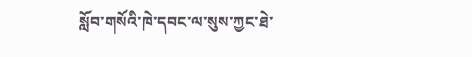སློབ་གསོའི་ཁེ་དབང་ལ་སུས་ཀྱང་ཐེ་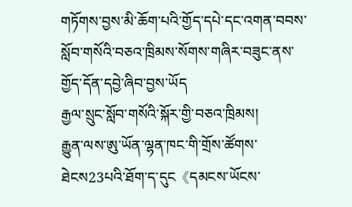གཏོགས་བྱས་མི་ཆོག་པའི་གྱོད་དཔེ་དང་འགན་བབས་སློབ་གསོའི་བཅའ་ཁྲིམས་སོགས་གཞིར་བཟུང་ནས་གྱོད་དོན་དབྱེ་ཞིབ་བྱས་ཡོད
རྒྱལ་སྲུང་སློབ་གསོའི་སྐོར་གྱི་བཅའ་ཁྲིམས།
རྒྱུན་ལས་ཨུ་ཡོན་ལྷན་ཁང་གི་གྲོས་ཚོགས་ཐེངས23པའི་ཐོག་ད་དུང《དམངས་ཡོངས་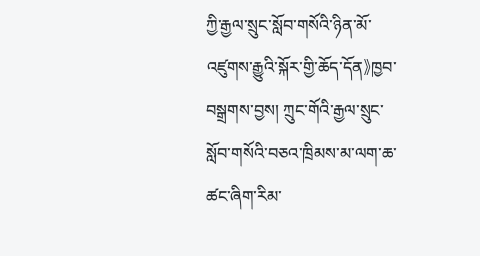ཀྱི་རྒྱལ་སྲུང་སློབ་གསོའི་ཉིན་མོ་འཛུགས་རྒྱུའི་སྐོར་གྱི་ཆོད་དོན》ཁྱབ་བསྒྲགས་བྱས། ཀྲུང་གོའི་རྒྱལ་སྲུང་སློབ་གསོའི་བཅའ་ཁྲིམས་མ་ལག་ཆ་ཚང་ཞིག་རིམ་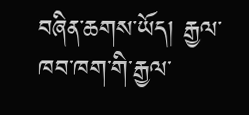བཞིན་ཆགས་ཡོད། རྒྱལ་ཁབ་ཁག་གི་རྒྱལ་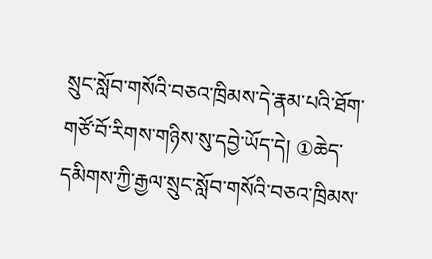སྲུང་སློབ་གསོའི་བཅའ་ཁྲིམས་དེ་རྣམ་པའི་ཐོག་གཙོ་བོ་རིགས་གཉིས་སུ་དབྱེ་ཡོད་དེ། ①ཆེད་དམིགས་ཀྱི་རྒྱལ་སྲུང་སློབ་གསོའི་བཅའ་ཁྲིམས་